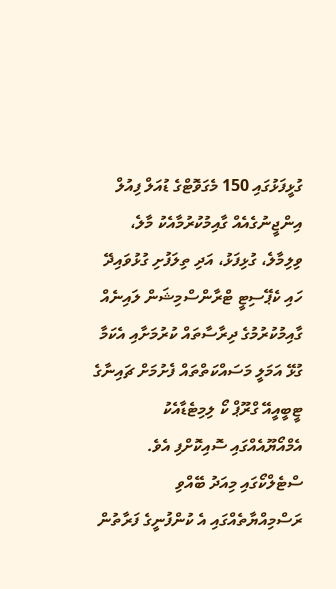ގުޅީފަޅުގައި 150 މެގަވޮޓްގެ ޑުއަލް ފިއުލް އިންޖީނުގެއެއް ގާއިމުކުރުމާއެކު މާލެ، ވިލިމާލެ، ގުޅިފަޅު، އަދި ތިލަފުށި ގުޅުވައިދޭ ހައި ކެޕޭސިޓީ ޓްރާންސްމިޝަން ލައިނެއް ގާއިމުކުރުމުގެ ދިރާސާތައް ކުރުމަށާއި އެކަމާ ގުޅޭ އަމަލީ މަސައްކަތްތައް ފެށުމަށް ޗައިނާގެ ޓީބީއީއޭ ގްރޫޕް ކޯ ލިމިޓެޑާއެކު އެމްއޯޔޫއެއްގައި ސޮއިކޮށްފި އެވެ.
ސްޓެލްކޯގައި މިއަދު ބޭއްވި ރަސްމިއްޔާތެއްގައި އެ ކުންފުނީގެ ފަރާތުން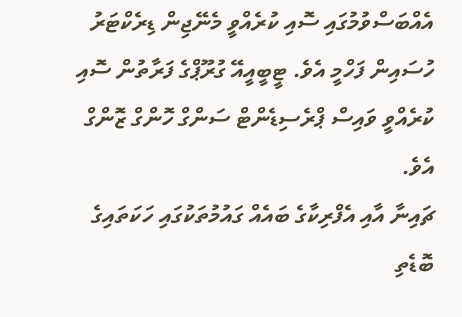އެއްބަސްވުމުގައި ސޮއި ކުރެއްވީ މެނޭޖިން ޑިރެކްޓަރު ހުސައިން ފަހްމީ އެވެ. ޓީބީއީއޭ ގުރޫޕްގެ ފަރާތުން ސޮއި ކުރެއްވީ ވައިސް ޕްރެސިޑެންޓް ސަންގް ހޮންގް ޒޮންގް އެވެ.
ޗައިނާ އާއި އެފްރިކާގެ ބައެއް ގައުމުތަކުގައި ހަކަތައިގެ ބޮޑެތި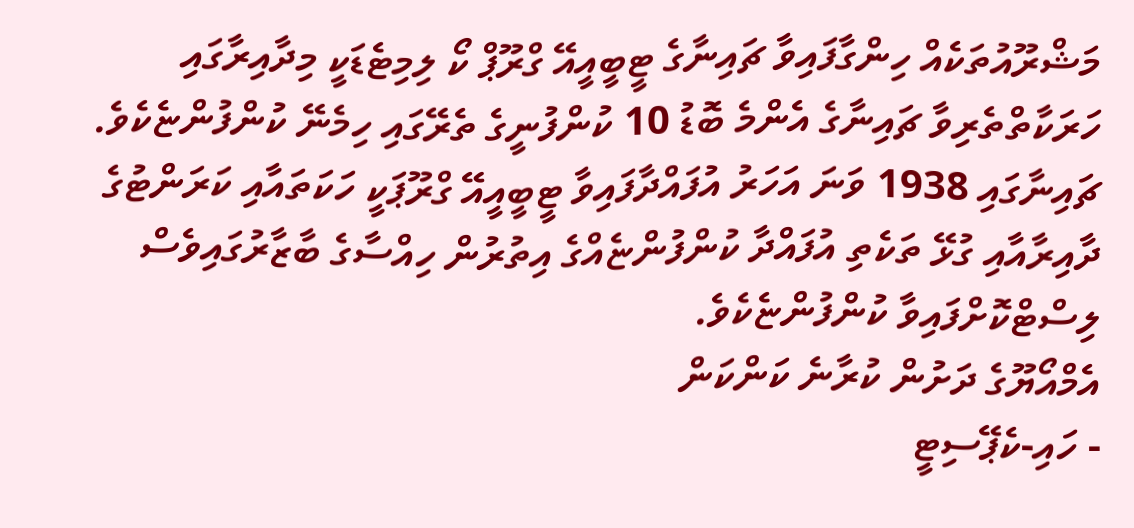މަޝްރޫއުތަކެއް ހިންގާފައިވާ ޗައިނާގެ ޓީބީއީއޭ ގްރޫޕް ކޯ ލިމިޓެޑަކީ މިދާއިރާގައި ހަރަކާތްތެރިވާ ޗައިނާގެ އެންމެ ބޮޑު 10 ކުންފުނީގެ ތެރޭގައި ހިމެނޭ ކުންފުންޏެކެވެ. ޗައިނާގައި 1938 ވަނަ އަހަރު އުފައްދާފައިވާ ޓީބީއީއޭ ގްރޫޕަކީ ހަކަތައާއި ކަރަންޓުގެ ދާއިރާއާއި ގުޅޭ ތަކެތި އުފައްދާ ކުންފުންޏެއްގެ އިތުރުން ހިއްސާގެ ބާޒާރުގައިވެސް ލިސްޓްކޮށްފައިވާ ކުންފުންޏެކެވެ.
އެމްއޯޔޫގެ ދަށުން ކުރާނެ ކަންކަން
- ހައި-ކެޕޭސިޓީ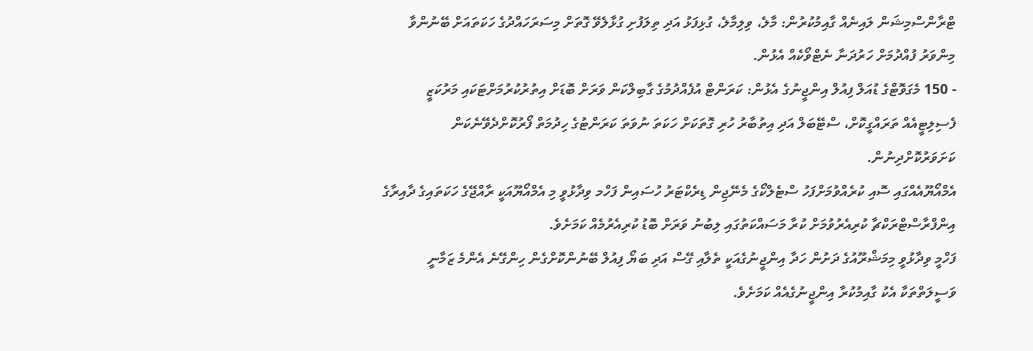ޓްރާންސްމިޝަން ލައިނެއް ގާއިމުކުރުން: މާލެ، ވިލިމާލެ، ގުޅިފަޅު އަދި ތިލަފުށި ގުޅާލެވޭ ގޮތަށް މިސަރަހައްދުގެ ހަކަތައަށް ބޭނުންވާ މިންވަރު ފުއްދުމަށް ހަރުދަނާ ނެޓްވޯކެއް އެޅުން.
- 150 މެގަވޮޓްގެ ޑުއަލް ފިއުލް އިންޖީނުގެ އެޅުން: ކަރަންޓް އުފެއްދުމުގެ ގާބިލްކަން ވަރަށް ބޮޑަށް އިތުރުކުރުމަށްޓަކައި މަރުކަޒީ ފެސިލިޓީއެއް ތަރައްގީކޮށް، ސްޓޭބަލް އަދި އިތުބާރު ހުރި ގޮތަކަށް ހަކަތަ ނުވަތަ ކަރަންޓުގެ ހިދުމަތް ފޯރުކޮށްދެވޭނެކަން ކަށަވަރުކޮށްދިނުން.
އެމްއޯޔޫއެއްގައި ސޮއި ކުރެއްވުމަށްފަހު ސްޓެލްކޯގެ މެނޭޖިން ޑިރެކްޓަރު ހުސައިން ފަހްމ ވިދާޅުވީ މި އެމްއޯޔޫއަކީ ރާއްޖޭގެ ހަކަތައިގެ ދާއިރާގެ އިންފްރާސްޓްރަކްޗާ ކުރިއެރުވުމަށް ކުރާ މަސައްކަތުގައި ލިބުނު ވަރަށް ބޮޑު ކުރިއެރުމެއް ކަމަށެވެ.
ފަހްމީ ވިދާޅުވީ މިމަޝްރޫއުގެ ދަށުން ހަދާ އިންޖީނުގެއަކީ ތެލާއި ގޭސް އަދި ބަޔޯ ފިއުލް ބޭނުންކޮށްގެން ހިންގޭނެ އެންމެ ޒަމާނީ ވަސީލަތްތަކާ އެކު ގާއިމުކުރާ އިންޖީނުގެއެއް ކަމަށެވެ.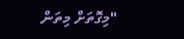"މިގޮތަށް މިތަން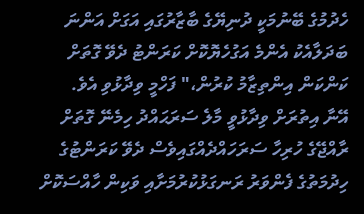ހެދުމުގެ ބޭނުމަކީ ދުނިޔޭގެ ބާޒާރުގައި އަގަށް އަންނަ ބަދަލާއެކު އެންމެ އަގުހެޔޮކޮށް ކަރަންޓު ދެވޭ ގޮތަށް ކަންކަން އިންތިޒާމު ކުރުން،" ފަހްމީ ވިދާޅުވި އެވެ.
އޭނާ އިތުރަށް ވިދާޅުވީ މާލެ ސަރަޙައްދު ހިމެނޭ ގޮތަށް ރާއްޖޭގެ ހުރިހާ ސަރަހައްދެއްގައިވެސް ދެވޭ ކަރަންޓުގެ ހިދުމަތުގެ ފެންވަރު ރަނގަޅުކުރުމަށާއި ވަކިން ހާއްސަކޮށް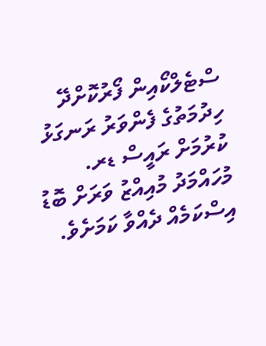ސްޓެލްކޯއިން ފޯރުކޮށްދޭ ހިދުމަތުގެ ފެންވަރު ރަނގަޅު ކުރުމަށް ރައީސް ޑރ. މުހައްމަދު މުއިއްޒު ވަރަށް ބޮޑު އިސްކަމެއް ދެއްވާ ކަމަށެވެ.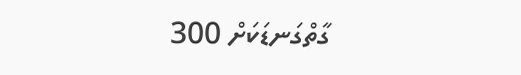ގާތްގަނޑަކަށް 300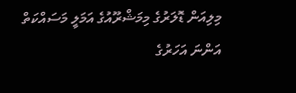މިލިއަން ޑޮލަރުގެ މިމަޝްރޫއުގެ އަމަލީ މަސައްކަތް އަންނަ އަހަރުގެ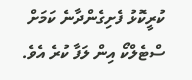ކުރީކޮޅު ފެށިގެންދާނެ ކަމަށް ސްޓެލްކޯ އިން ލަފާ ކުރެ އެވެ.